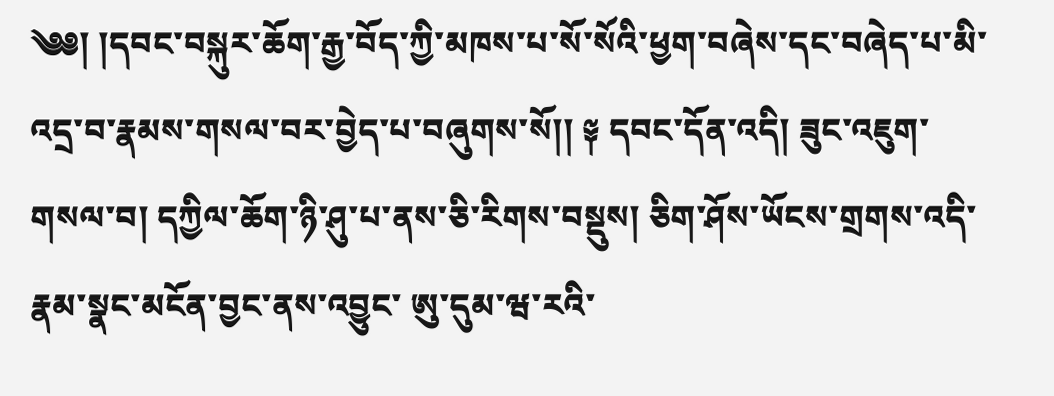༄༅། །དབང་བསྐུར་ཆོག་རྒྱ་བོད་ཀྱི་མཁས་པ་སོ་སོའི་ཕྱག་བཞེས་དང་བཞེད་པ་མི་འདྲ་བ་རྣམས་གསལ་བར་བྱེད་པ་བཞུགས་སོ།། ༈ དབང་དོན་འདི། ཟུང་འཇུག་གསལ་བ། དཀྱིལ་ཆོག་ཉི་ཤུ་པ་ནས་ཅི་རིགས་བསྡུས། ཅིག་ཤོས་ཡོངས་གྲགས་འདི་རྣམ་སྣང་མངོན་བྱང་ནས་འབྱུང་ ཨུ་དུམ་ཝ་རའི་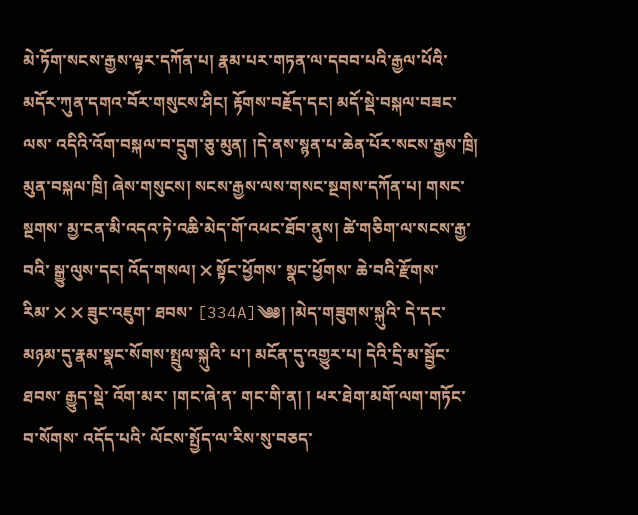མེ་ཏོག་སངས་རྒྱས་ལྟར་དཀོན་པ། རྣམ་པར་གཏན་ལ་དབབ་པའི་རྒྱལ་པོའི་མདོར་ཀུན་དགའ་བོར་གསུངས་ཤིང། རྟོགས་བརྗོད་དང། མདོ་སྡེ་བསྐལ་བཟང་ལས་ འདིའི་འོག་བསྐལ་བ་དྲུག་ཅུ་མུན། །དེ་ནས་སྙན་པ་ཆེན་པོར་སངས་རྒྱས་ཁྲི། མུན་བསྐལ་ཁྲི། ཞེས་གསུངས། སངས་རྒྱས་ལས་གསང་སྔགས་དཀོན་པ། གསང་སྔགས་ མྱ་ངན་མི་འདའ་ཏེ་འཆི་མེད་གོ་འཕང་ཐོབ་ནུས། ཚེ་གཅིག་ལ་སངས་རྒྱ་བའི་ སྒྱུ་ལུས་དང། འོད་གསལ། ྾ སྟོང་ཕྱོགས་ སྣང་ཕྱོགས་ ཆེ་བའི་རྫོགས་རིམ་ ྾ ྾ ཟུང་འཇུག་ ཐབས་ [334A]༄༅། །མེད་གཟུགས་སྐུའི་ དེ་དང་མཉམ་དུ་རྣམ་སྣང་སོགས་སྤྲུལ་སྐུའི་ པ་། མངོན་དུ་འགྱུར་པ། དེའི་དྲི་མ་སྦྱོང་ཐབས་ རྒྱུད་སྡེ་ འོག་མར་ །གང་ཞེ་ན་ གང་གི་ན། ། ཕར་ཐེག་མགོ་ལག་གཏོང་བ་སོགས་ འདོད་པའི་ ལོངས་སྤྱོད་ལ་རིས་སུ་བཅད་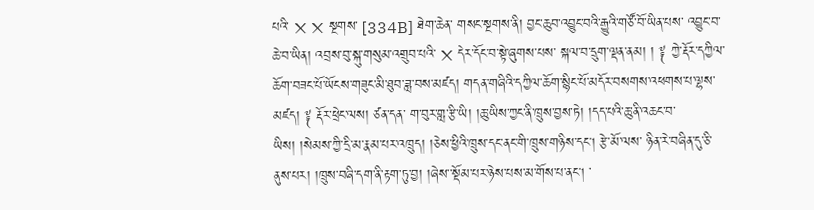པའི་ ྾ ྾ སྔགས་ [334B] ཐེག་ཆེན་ གསང་སྔགས་ནི། བྱང་ཆུབ་འབྱུང་བའི་རྒྱུའི་གཙོ་བོ་ཡིན་པས་ འབྱུང་བ་ཆེ་བ་ཡིན། འབྲས་བུ་སྐུ་གསུམ་འགྲུབ་པའི་ ྾ དེར་དོང་བ་སྟེ་ཞུགས་པས་ སྐལ་བ་དྲུག་ལྡན་ནམ། ། ༈ ཀྱེ་རྡོར་དཀྱིལ་ཆོག་བཟང་པོ་ཡོངས་གཟུང་མི་ཐུབ་ཟླ་བས་མཛད། གདན་གཞིའི་དཀྱིལ་ཆོག་སྙིང་པོ་མདོར་བསགས་འཕགས་པ་ལྷས་མཛད། ༈ རྡོར་ཕྲེང་ལས། ཙན་དན་ ག་བུར་གླ་རྩི་ཡི། །ཆུ་ཡིས་ཀྱང་ནི་ཁྲུས་བྱས་ཏེ། །དད་པའི་ཆུ་ནི་འཆང་བ་ཡིས། །སེམས་ཀྱི་དྲི་མ་རྣམ་པར་འཁྲུད། །ཅེས་ཕྱིའི་ཁྲུས་དང་ནང་གི་ཁྲུས་གཉིས་དང། རྩེ་མོ་ལས་ ཉིན་རེ་བཞིན་དུ་ཅི་ནུས་པར། །ཁྲུས་བཞི་དག་ནི་རྟག་ཏུ་བྱ། །ཞེས་་སྡོམ་པར་ཉེས་པས་མ་གོས་པ་ནང། ་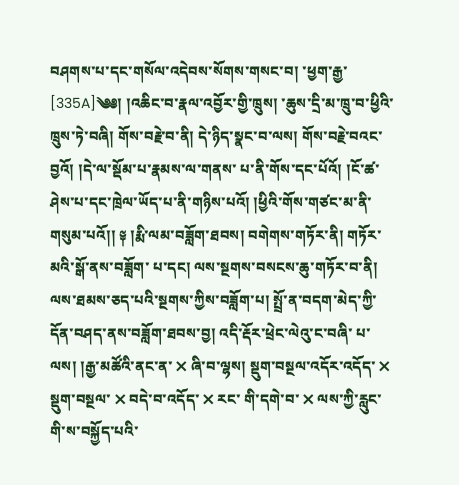བཤགས་པ་དང་གསོལ་འདེབས་སོགས་གསང་བ། ་ཕྱག་རྒྱ་ [335A]༄༅། །འཆིང་བ་རྣལ་འབྱོར་གྱི་ཁྲུས། ་ཆུས་དྲི་མ་ཁྲུ་བ་ཕྱིའི་ཁྲུས་ཏེ་བཞི། གོས་བརྗེ་བ་ནི། དེ་ཉིད་སྣང་བ་ལས། གོས་བརྗེ་བའང་བྱའོ། །དེ་ལ་སྡོམ་པ་རྣམས་ལ་གནས་ པ་ནི་གོས་དང་པོའོ། །ངོ་ཚ་ཤེས་པ་དང་ཁྲེལ་ཡོད་པ་ནི་གཉིས་པའོ། །ཕྱིའི་གོས་གཙང་མ་ནི་གསུམ་པའོ།། ༈ །རྨི་ལམ་བཟློག་ཐབས། བགེགས་གཏོར་ནི། གཏོར་མའི་སྒོ་ནས་བཟློག་ པ་དང། ལས་སྔགས་བསངས་ཆུ་གཏོར་བ་ནི། ལས་ཐམས་ཅད་པའི་སྔགས་ཀྱིས་བཟློག་པ། སྤྲོ་ན་བདག་མེད་ཀྱི་དོན་བཤད་ནས་བཟློག་ཐབས་བྱ། འདི་རྡོར་ཕྲེང་ལེའུ་ང་བཞི་ པ་ལས། །རྒྱ་མཚོའི་ནང་ན་ ྾ ཞི་བ་ལྷས། སྡུག་བསྔལ་འདོར་འདོད་ ྾ སྡུག་བསྔལ་ ྾ བདེ་བ་འདོད་ ྾ རང་ གི་དགེ་བ་ ྾ ལས་ཀྱི་རླུང་གི་ས་བསྐྱོད་པའི་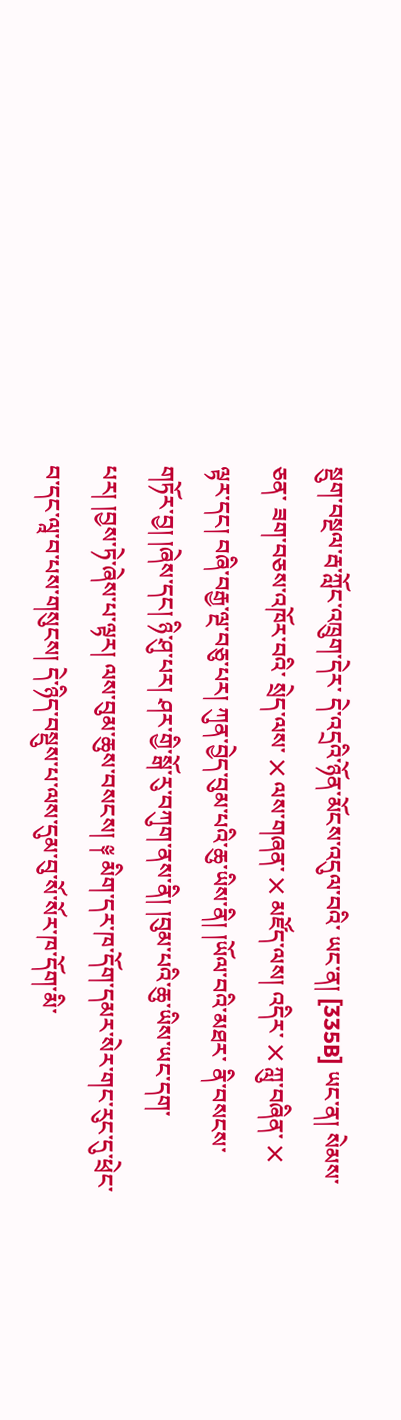སྡུག་བསྔལ་རྦ་ཀློང་འཁྲུག་དེར་ དེ་འདྲའི་ཉོན་མོངས་འདུལ་བའི་ ཡང་ན། [335B] ཡང་ན། སེམས་ཅན་ ཟག་བཅས་འཁོར་བའི་ སྲེད་ལས་ ྾ ལས་གཞན་ ྾ མཛོད་ལས། འདིར་ ྾ ཀླུ་བཞིན་ ྾ ལྟར་དང། བཞི་བརྒྱ་ལྔ་བཅུ་པར། ཀུན་བྱེད་བུམ་པའི་ཆུ་ཡིས་ནི། །ཡོལ་བའི་མཐར་ ནི་བསངས་གཏོར་བྱ། །ཞེས་དང། ཉི་ཤུ་པར། ཤར་གྱི་སྒོ་རུ་བཀུག་ནས་ནི། །བུམ་པའི་ཆུ་ཡིས་ཡང་དག་པར། །བྱས་ཏེ་ཞེས་པ་ལྟར། ལས་བུམ་ཆུས་བསངས། ༈ མིག་དར་ཁ་དོག་དམར་སེར་གང་རུང་དུ་ཕྲེང་བ་དང་ལཱ་བ་པས་གསུངས། དེ་ཉིད་བསྡུས་པ་ལས་དུམ་བུ་སོ་སོར་ཁ་དོག་མི་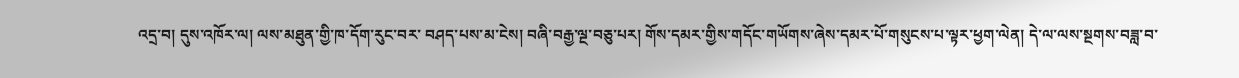འདྲ་བ། དུས་འཁོར་ལ། ལས་མཐུན་གྱི་ཁ་དོག་རུང་བར་ བཤད་པས་མ་ངེས། བཞི་བརྒྱ་ལྔ་བཅུ་པར། གོས་དམར་གྱིས་གདོང་གཡོགས་ཞེས་དམར་པོ་གསུངས་པ་ལྟར་ཕྱག་ལེན། དེ་ལ་ལས་སྔགས་བཟླ་བ་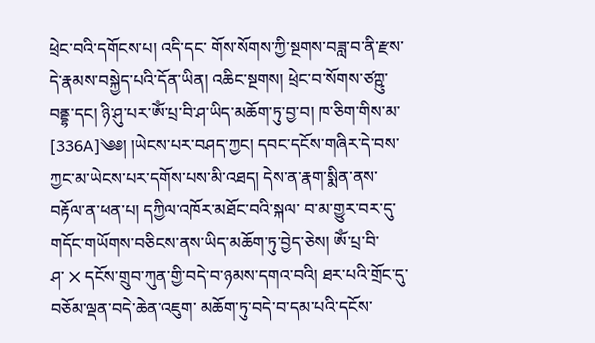ཕྲེང་བའི་དགོངས་པ། འདི་དང་ གོས་སོགས་ཀྱི་སྔགས་བཟླ་བ་ནི་རྫས་དེ་རྣམས་བསྐྱེད་པའི་དོན་ཡིན། འཆིང་སྔགས། ཕྲེང་བ་སོགས་ཙཀྵུ་བནྡྷ་དང། ཉི་ཤུ་པར་ཨོཾ་པྲ་བི་ཤ་ཡིད་མཆོག་ཏུ་བྱ་བ། ཁ་ཅིག་གིས་མ་ [336A]༄༅། །ཡེངས་པར་བཤད་ཀྱང། དབང་དངོས་གཞིར་དེ་བས་ཀྱང་མ་ཡེངས་པར་དགོས་པས་མི་འཐད། དེས་ན་རྣག་སྨིན་ནས་བརྟོལ་ན་ཕན་པ། དཀྱིལ་འཁོར་མཐོང་བའི་སྐལ་ བ་མ་གྱུར་བར་དུ་གདོང་གཡོགས་བཅིངས་ནས་ཡིད་མཆོག་ཏུ་བྱེད་ཅེས། ཨོཾ་པྲ་བི་ཤ་ ྾ དངོས་གྲུབ་ཀུན་གྱི་བདེ་བ་ཉམས་དགའ་བའི། ཐར་པའི་གྲོང་དུ་བཅོམ་ལྡན་བདེ་ཆེན་འཇུག་ མཆོག་ཏུ་བདེ་བ་དམ་པའི་དངོས་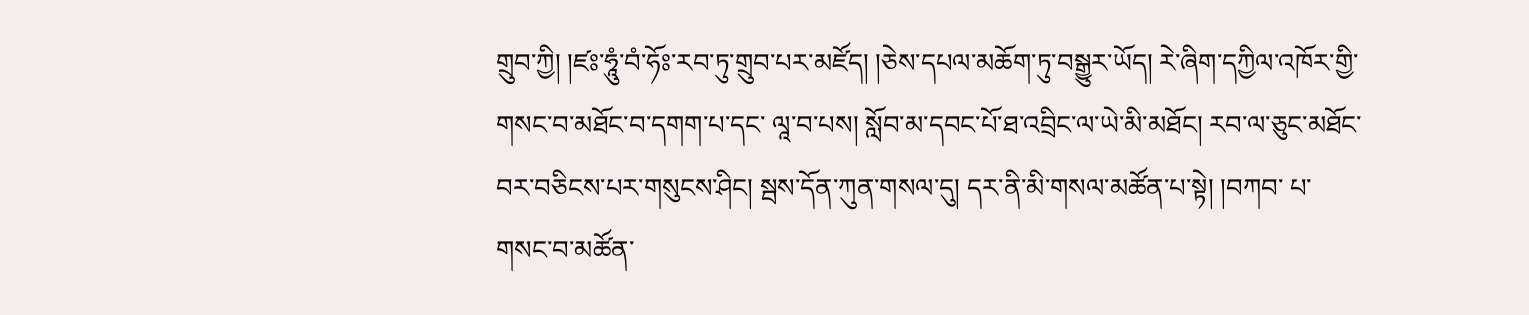གྲུབ་ཀྱི། །ཛཿ་ཧཱུཾ་བཾ་ཧོཿ་རབ་ཏུ་གྲུབ་པར་མཛོད། །ཅེས་དཔལ་མཆོག་ཏུ་བསྒྱུར་ཡོད། རེ་ཞིག་དཀྱིལ་འཁོར་གྱི་གསང་བ་མཐོང་བ་དགག་པ་དང་ ལཱ་བ་པས། སློབ་མ་དབང་པོ་ཐ་འབྲིང་ལ་ཡེ་མི་མཐོང། རབ་ལ་ཅུང་མཐོང་བར་བཅིངས་པར་གསུངས་ཤིང། སྦས་དོན་ཀུན་གསལ་དུ། དར་ནི་མི་གསལ་མཚོན་པ་སྟེ། །བཀབ་ པ་གསང་བ་མཚོན་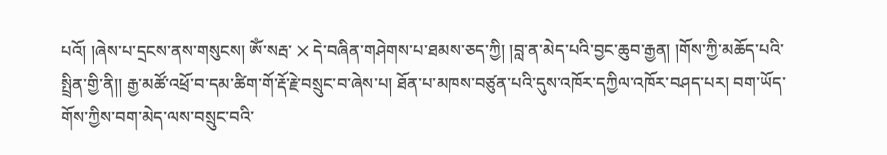པའོ། །ཞེས་པ་དྲངས་ནས་གསུངས། ཨོཾ་སརྦ་ ྾ དེ་བཞིན་གཤེགས་པ་ཐམས་ཅད་ཀྱི། །བླ་ན་མེད་པའི་བྱང་ཆུབ་རྒྱན། །གོས་ཀྱི་མཆོད་པའི་སྤྲིན་གྱི་ནི།། རྒྱ་མཚོ་འཕྲོ་བ་དམ་ཚིག་གོ་རྡོ་རྗེ་བསྲུང་བ་ཞེས་པ། ཐོན་པ་མཁས་བཙུན་པའི་དུས་འཁོར་དཀྱིལ་འཁོར་བཤད་པར། བག་ཡོད་གོས་ཀྱིས་བག་མེད་ལས་བསྲུང་བའི་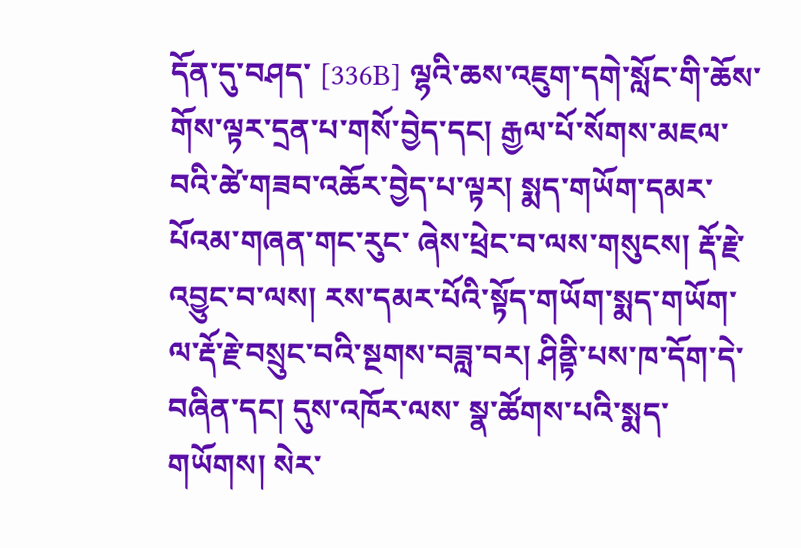དོན་དུ་བཤད་ [336B] ལྷའི་ཆས་འཇུག་དགེ་སློང་གི་ཆོས་གོས་ལྟར་དྲན་པ་གསོ་བྱེད་དང། རྒྱལ་པོ་སོགས་མཇལ་བའི་ཚེ་གཟབ་འཆོར་བྱེད་པ་ལྟར། སྨད་གཡོག་དམར་པོའམ་གཞན་གང་རུང་ ཞེས་ཕྲེང་བ་ལས་གསུངས། རྡོ་རྗེ་འབྱུང་བ་ལས། རས་དམར་པོའི་སྟོད་གཡོག་སྨད་གཡོག་ལ་རྡོ་རྗེ་བསྲུང་བའི་སྔགས་བཟླ་བར། ཤིནྟི་པས་ཁ་དོག་དེ་བཞིན་དང། དུས་འཁོར་ལས་ སྣ་ཚོགས་པའི་སྨད་གཡོགས། སེར་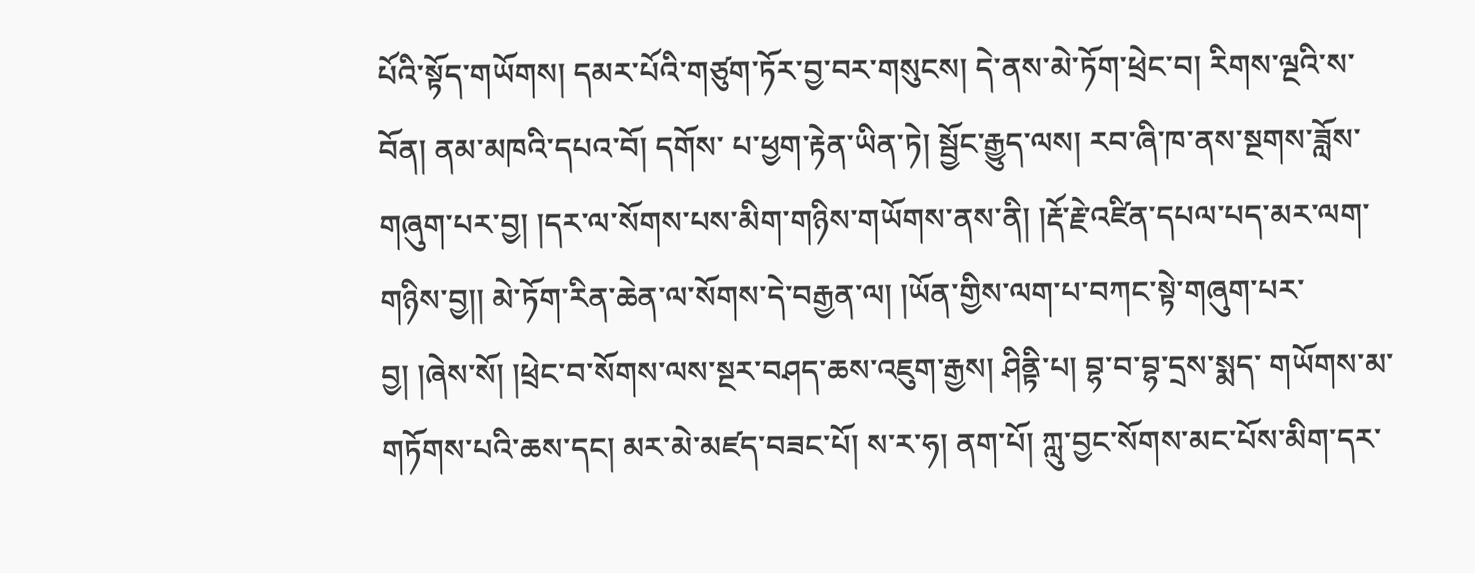པོའི་སྟོད་གཡོགས། དམར་པོའི་གཙུག་ཏོར་བྱ་བར་གསུངས། དེ་ནས་མེ་ཏོག་ཕྲེང་བ། རིགས་ལྔའི་ས་བོན། ནམ་མཁའི་དཔའ་བོ། དགོས་ པ་ཕྱག་རྟེན་ཡིན་ཏེ། སྦྱོང་རྒྱུད་ལས། རབ་ཞི་ཁ་ནས་སྔགས་ཟློས་གཞུག་པར་བྱ། །དར་ལ་སོགས་པས་མིག་གཉིས་གཡོགས་ནས་ནི། །རྡོ་རྗེ་འཛིན་དཔལ་པད་མར་ལག་གཉིས་བྱ།། མེ་ཏོག་རིན་ཆེན་ལ་སོགས་དེ་བརྒྱན་ལ། །ཡོན་གྱིས་ལག་པ་བཀང་སྟེ་གཞུག་པར་བྱ། །ཞེས་སོ། །ཕྲེང་བ་སོགས་ལས་སྔར་བཤད་ཆས་འཇུག་རྒྱས། ཤིནྟི་པ། བྷ་བ་བྷ་དྲས་སྨད་ གཡོགས་མ་གཏོགས་པའི་ཆས་དང། མར་མེ་མཛད་བཟང་པོ། ས་ར་ཧ། ནག་པོ། ཀླུ་བྱང་སོགས་མང་པོས་མིག་དར་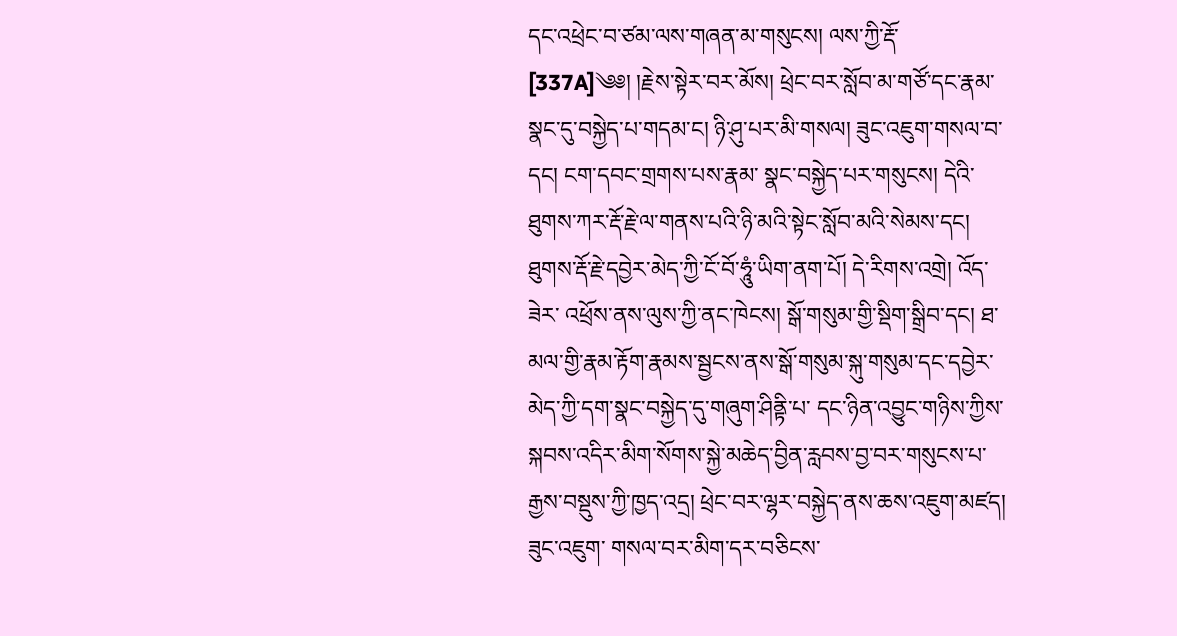དང་འཕྲེང་བ་ཙམ་ལས་གཞན་མ་གསུངས། ལས་ཀྱི་རྡོ་ [337A]༄༅། །རྗེས་སྟེར་བར་མོས། ཕྲེང་བར་སློབ་མ་གཙོ་དང་རྣམ་སྣང་དུ་བསྐྱེད་པ་གདམ་ང། ཉི་ཤུ་པར་མི་གསལ། ཟུང་འཇུག་གསལ་བ་དང། ངག་དབང་གྲགས་པས་རྣམ་ སྣང་བསྐྱེད་པར་གསུངས། དེའི་ཐུགས་ཀར་རྡོ་རྗེ་ལ་གནས་པའི་ཉི་མའི་སྟེང་སློབ་མའི་སེམས་དང། ཐུགས་རྡོ་རྗེ་དབྱེར་མེད་ཀྱི་ངོ་བོ་ཧཱུཾ་ཡིག་ནག་པོ། དེ་རིགས་འགྲེ། འོད་ཟེར་ འཕྲོས་ནས་ལུས་ཀྱི་ནང་ཁེངས། སྒོ་གསུམ་གྱི་སྡིག་སྒྲིབ་དང། ཐ་མལ་གྱི་རྣམ་རྟོག་རྣམས་སྦྱངས་ནས་སྒོ་གསུམ་སྐུ་གསུམ་དང་དབྱེར་མེད་ཀྱི་དག་སྣང་བསྐྱེད་དུ་གཞུག་ཤིནྟི་པ་ དང་ཉིན་འབྱུང་གཉིས་ཀྱིས་སྐབས་འདིར་མིག་སོགས་སྐྱེ་མཆེད་བྱིན་རླབས་བྱ་བར་གསུངས་པ་རྒྱས་བསྡུས་ཀྱི་ཁྱད་འདྲ། ཕྲེང་བར་ལྷར་བསྐྱེད་ནས་ཆས་འཇུག་མཛད། ཟུང་འཇུག་ གསལ་བར་མིག་དར་བཅིངས་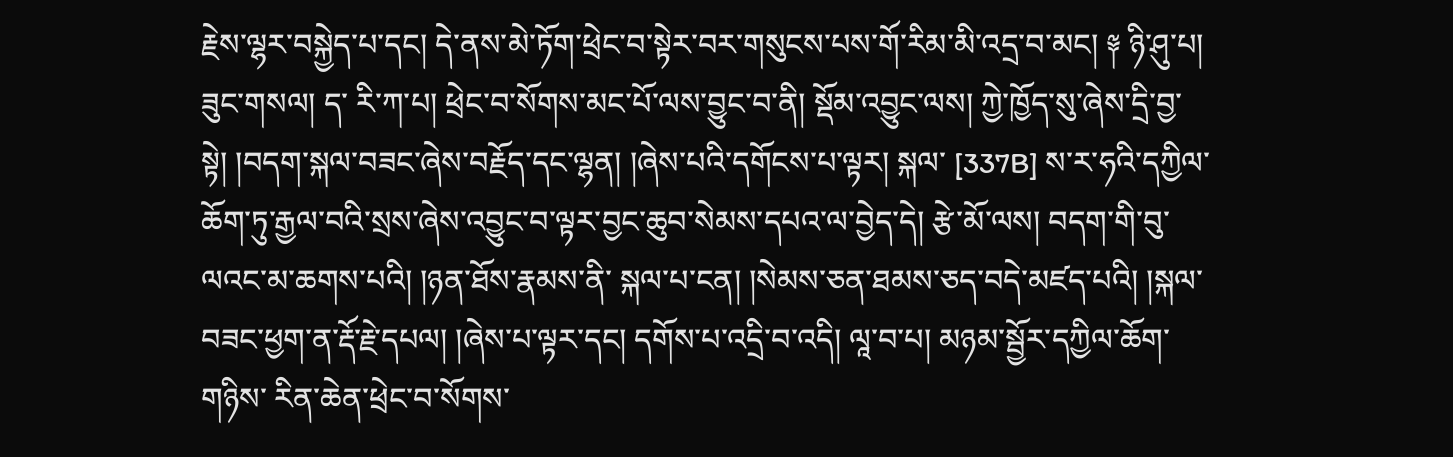རྗེས་ལྷར་བསྐྱེད་པ་དང། དེ་ནས་མེ་ཏོག་ཕྲེང་བ་སྟེར་བར་གསུངས་པས་གོ་རིམ་མི་འདྲ་བ་མང། ༈ ཉི་ཤུ་པ། ཟུང་གསལ། ད་ རི་ཀ་པ། ཕྲེང་བ་སོགས་མང་པོ་ལས་བྱུང་བ་ནི། སྡོམ་འབྱུང་ལས། ཀྱེ་ཁྱོད་སུ་ཞེས་དྲི་བྱ་སྟེ། །བདག་སྐལ་བཟང་ཞེས་བརྗོད་དང་ལྷན། །ཞེས་པའི་དགོངས་པ་ལྟར། སྐལ་ [337B] ས་ར་ཧའི་དཀྱིལ་ཆོག་ཏུ་རྒྱལ་བའི་སྲས་ཞེས་འབྱུང་བ་ལྟར་བྱང་ཆུབ་སེམས་དཔའ་ལ་བྱེད་དེ། རྩེ་མོ་ལས། བདག་གི་བུ་ལའང་མ་ཆགས་པའི། །ཉན་ཐོས་རྣམས་ནི་ སྐལ་པ་ངན། །སེམས་ཅན་ཐམས་ཅད་བདེ་མཛད་པའི། །སྐལ་བཟང་ཕྱག་ན་རྡོ་རྗེ་དཔལ། །ཞེས་པ་ལྟར་དང། དགོས་པ་འདྲི་བ་འདི། ལཱ་བ་པ། མཉམ་སྦྱོར་དཀྱིལ་ཆོག་གཉིས་ རིན་ཆེན་ཕྲེང་བ་སོགས་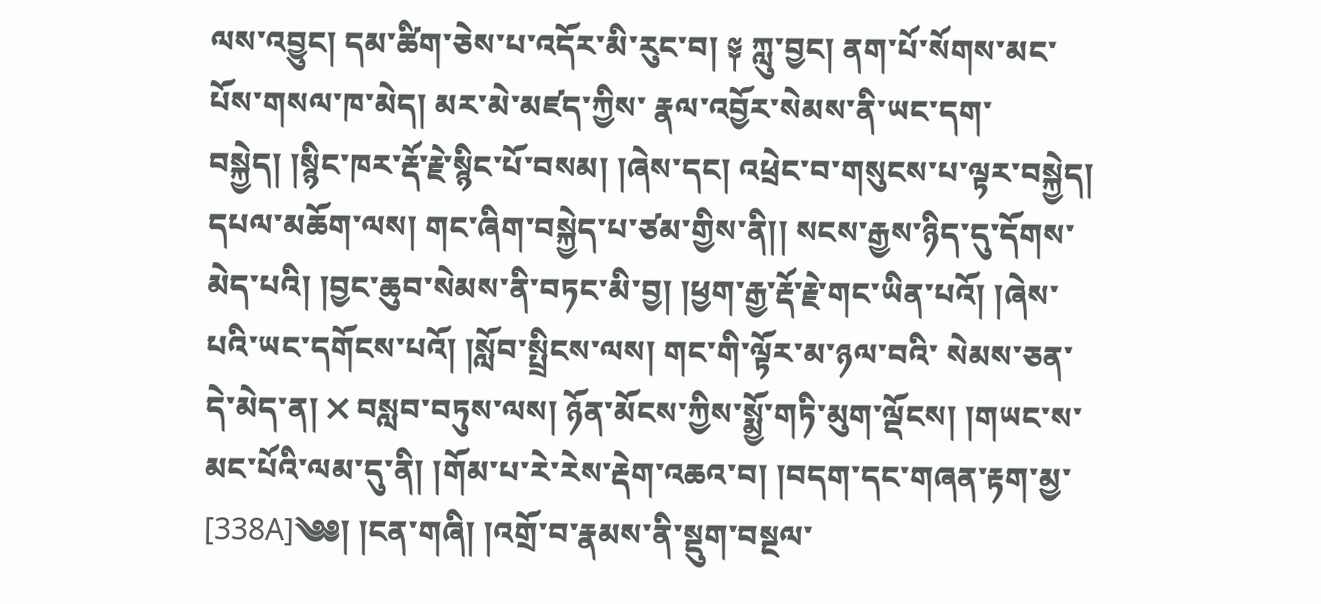ལས་འབྱུང། དམ་ཚིག་ཅེས་པ་འདོར་མི་རུང་བ། ༈ ཀླུ་བྱང། ནག་པོ་སོགས་མང་པོས་གསལ་ཁ་མེད། མར་མེ་མཛད་ཀྱིས་ རྣལ་འབྱོར་སེམས་ནི་ཡང་དག་བསྐྱེད། །སྙིང་ཁར་རྡོ་རྗེ་སྙིང་པོ་བསམ། །ཞེས་དང། འཕྲེང་བ་གསུངས་པ་ལྟར་བསྐྱེད། དཔལ་མཆོག་ལས། གང་ཞིག་བསྐྱེད་པ་ཙམ་གྱིས་ནི།། སངས་རྒྱས་ཉིད་དུ་དོགས་མེད་པའི། །བྱང་ཆུབ་སེམས་ནི་བཏང་མི་བྱ། །ཕྱག་རྒྱ་རྡོ་རྗེ་གང་ཡིན་པའོ། །ཞེས་པའི་ཡང་དགོངས་པའོ། །སློབ་སྤྲིངས་ལས། གང་གི་ལྟོར་མ་ཉལ་བའི་ སེམས་ཅན་དེ་མེད་ན། ྾ བསླབ་བཏུས་ལས། ཉོན་མོངས་ཀྱིས་སྨྱོ་གཏི་མུག་ལྡོངས། །གཡང་ས་མང་པོའི་ལམ་དུ་ནི། །གོམ་པ་རེ་རེས་རྡེག་འཆའ་བ། །བདག་དང་གཞན་རྟག་མྱ་ [338A]༄༅། །ངན་གཞི། །འགྲོ་བ་རྣམས་ནི་སྡུག་བསྔལ་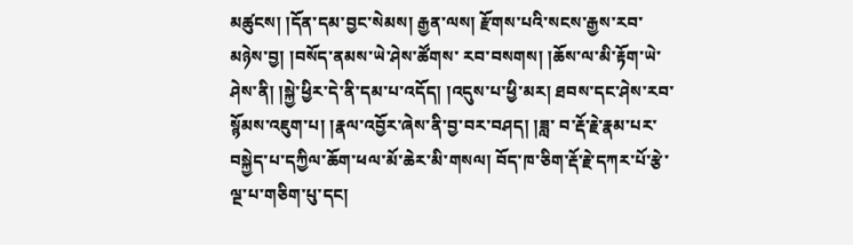མཚུངས། །དོན་དམ་བྱང་སེམས། རྒྱན་ལས། རྫོགས་པའི་སངས་རྒྱས་རབ་མཉེས་བྱ། །བསོད་ནམས་ཡེ་ཤེས་ཚོགས་ རབ་བསགས། །ཆོས་ལ་མི་རྟོག་ཡེ་ཤེས་ནི། །སྐྱེ་ཕྱིར་དེ་ནི་དམ་པ་འདོད། །འདུས་པ་ཕྱི་མར། ཐབས་དང་ཤེས་རབ་སྙོམས་འཇུག་པ། །རྣལ་འབྱོར་ཞེས་ནི་བྱ་བར་བཤད། །ཟླ་ བ་རྡོ་རྗེ་རྣམ་པར་བསྐྱེད་པ་དཀྱིལ་ཆོག་ཕལ་མོ་ཆེར་མི་གསལ། བོད་ཁ་ཅིག་རྡོ་རྗེ་དཀར་པོ་རྩེ་ལྔ་པ་གཅིག་པུ་དང།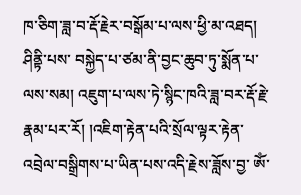ཁ་ཅིག་ཟླ་བ་རྡོ་རྗེར་བསྒོམ་པ་ལས་ཕྱི་མ་འཐད། ཤིནྟི་པས་ བསྐྱེད་པ་ཙམ་ནི་བྱང་ཆུབ་ཏུ་སྨོན་པ་ལས་སམ། འཇུག་པ་ལས་ཏེ་སྙིང་ཁའི་ཟླ་བར་རྡོ་རྗེ་རྣམ་པར་རོ། །འཇིག་རྟེན་པའི་སྲོལ་ལྟར་རྟེན་འབྲེལ་བསྒྲིགས་པ་ཡིན་པས་འདི་རྗེས་ཟློས་བྱ་ ཨོཾ་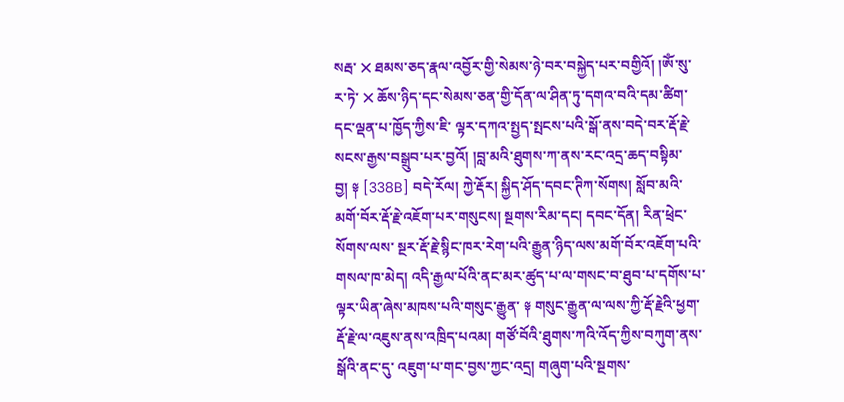སརྦ་ ྾ ཐམས་ཅད་རྣལ་འབྱོར་གྱི་སེམས་ཉེ་བར་བསྐྱེད་པར་བགྱིའོ། །ཨོཾ་སུ་ར་ཏེ་ ྾ ཆོས་ཉིད་དང་སེམས་ཅན་གྱི་དོན་ལ་ཤིན་ཏུ་དགའ་བའི་དམ་ཚིག་དང་ལྡན་པ་ཁྱོད་ཀྱིས་ཇི་ ལྟར་དཀའ་སྤྱད་སྤངས་པའི་སྒོ་ནས་བདེ་བར་རྡོ་རྗེ་སངས་རྒྱས་བསྒྲུབ་པར་བྱའོ། །བླ་མའི་ཐུགས་ཀ་ནས་རང་འདྲ་ཆད་བསྟིམ་བྱ། ༈ [338B] བདེ་རོལ། ཀྱེ་རྡོར། སྐྱིད་ཤོད་དབང་ཊིཀ་སོགས། སློབ་མའི་མགོ་བོར་རྡོ་རྗེ་འཇོག་པར་གསུངས། སྔགས་རིམ་དང། དབང་དོན། རིན་ཕྲེང་སོགས་ལས་ སྔར་རྡོ་རྗེ་སྙིང་ཁར་རེག་པའི་རྒྱུན་ཉིད་ལས་མགོ་བོར་འཇོག་པའི་གསལ་ཁ་མེད། འདི་རྒྱལ་པོའི་ནང་མར་ཚུད་པ་ལ་གསང་བ་ཐུབ་པ་དགོས་པ་ལྟར་ཡིན་ཞེས་མཁས་པའི་གསུང་རྒྱུན་ ༈ གསུང་རྒྱུན་ལ་ལས་ཀྱི་རྡོ་རྗེའི་ཕྱག་རྡོ་རྗེ་ལ་འཇུས་ནས་འཁྲིད་པའམ། གཙོ་བོའི་ཐུགས་ཀའི་འོད་ཀྱིས་བཀུག་ནས་སྒོའི་ནང་དུ་ འཇུག་པ་གང་བྱས་ཀྱང་འདྲ། གཞུག་པའི་སྔགས་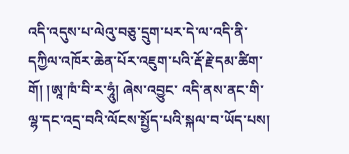འདི་འདུས་པ་ལེའུ་བཅུ་དྲུག་པར་དེ་ལ་འདི་ནི་དཀྱིལ་འཁོར་ཆེན་པོར་འཇུག་པའི་རྡོ་རྗེ་དམ་ཚིག་གོ། །ཨཱ་ཁཾ་བི་ར་ཧཱུཾ། ཞེས་འབྱུང་ འདི་ནས་ནང་གི་ལྷ་དང་འདྲ་བའི་ལོངས་སྤྱོད་པའི་སྐལ་བ་ཡོད་པས།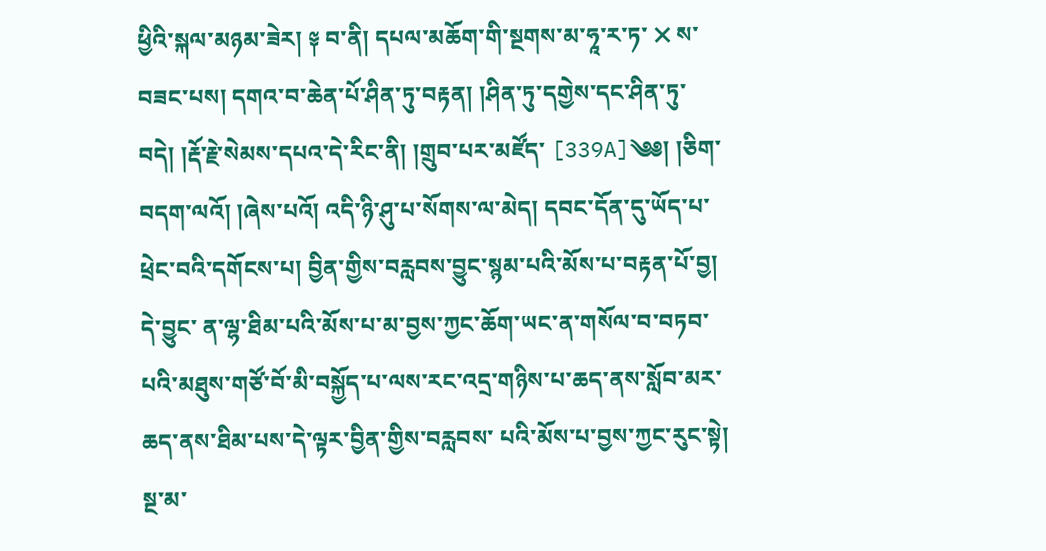ཕྱིའི་སྐལ་མཉམ་ཟེར། ༈ བ་ནི། དཔལ་མཆོག་གི་སྔགས་མ་ཧཱ་ར་ཏ་ ྾ ས་བཟང་པས། དགའ་བ་ཆེན་པོ་ཤིན་ཏུ་བརྟན། །ཤིན་ཏུ་དགྱེས་དང་ཤིན་ཏུ་བདེ། །རྡོ་རྗེ་སེམས་དཔའ་དེ་རིང་ནི། །གྲུབ་པར་མཛོད་ [339A]༄༅། །ཅིག་བདག་ལའོ། །ཞེས་པའོ། འདི་ཉི་ཤུ་པ་སོགས་ལ་མེད། དབང་དོན་དུ་ཡོད་པ་ཕྲེང་བའི་དགོངས་པ། བྱིན་གྱིས་བརླབས་བྱུང་སྙམ་པའི་མོས་པ་བརྟན་པོ་བྱ། དེ་བྱུང་ ན་ལྷ་ཐིམ་པའི་མོས་པ་མ་བྱས་ཀྱང་ཆོག་ཡང་ན་གསོལ་བ་བཏབ་པའི་མཐུས་གཙོ་བོ་མི་བསྐྱོད་པ་ལས་རང་འདྲ་གཉིས་པ་ཆད་ནས་སློབ་མར་ཆད་ནས་ཐིམ་པས་དེ་ལྟར་བྱིན་གྱིས་བརླབས་ པའི་མོས་པ་བྱས་ཀྱང་རུང་སྟེ། སྔ་མ་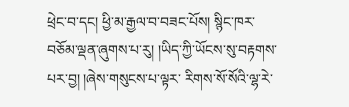ཕྲེང་བ་དང། ཕྱི་མ་རྒྱལ་བ་བཟང་པོས། སྙིང་ཁར་བཅོམ་ལྡན་ཞུགས་པ་རུ། །ཡིད་ཀྱི་ཡོངས་སུ་བརྟགས་པར་བྱ། །ཞེས་གསུངས་པ་ལྟར་ རིགས་སོ་སོའི་ལྷ་རེ་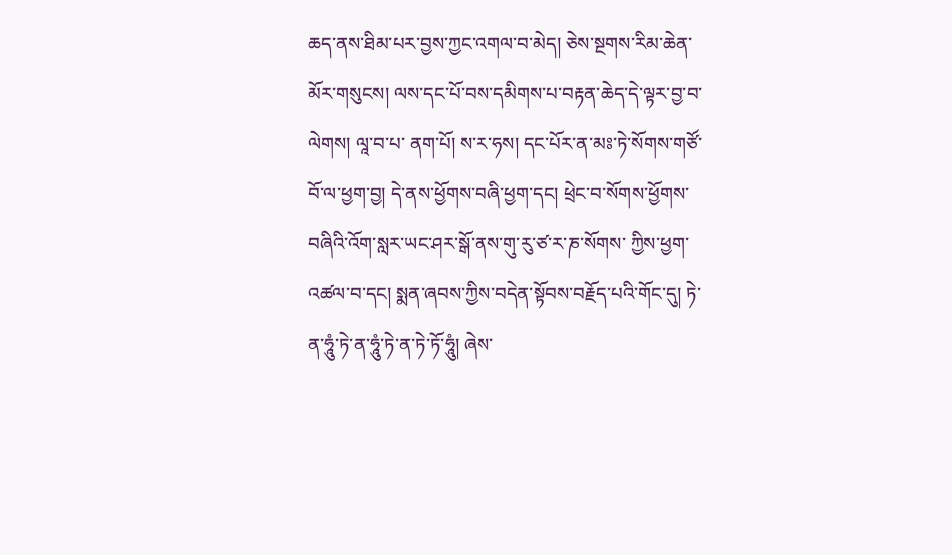ཆད་ནས་ཐིམ་པར་བྱས་ཀྱང་འགལ་བ་མེད། ཅེས་སྔགས་རིམ་ཆེན་མོར་གསུངས། ལས་དང་པོ་བས་དམིགས་པ་བརྟན་ཆེད་དེ་ལྟར་བྱ་བ་ལེགས། ལཱ་བ་པ་ ནག་པོ། ས་ར་ཧས། དང་པོར་ན་མཿ་ཏེ་སོགས་གཙོ་བོ་ལ་ཕྱག་བྱ། དེ་ནས་ཕྱོགས་བཞི་ཕྱག་དང། ཕྲེང་བ་སོགས་ཕྱོགས་བཞིའི་འོག་སླར་ཡང་ཤར་སྒོ་ནས་གུ་རུ་ཙ་ར་ཎ་སོགས་ ཀྱིས་ཕྱག་འཚལ་བ་དང། སྨན་ཞབས་ཀྱིས་བདེན་སྟོབས་བརྗོད་པའི་གོང་དུ། ཏེ་ན་ཧཱུཾ་ཏེ་ན་ཧཱུཾ་ཏེ་ན་ཏེ་ཏོ་ཧཱུཾ། ཞེས་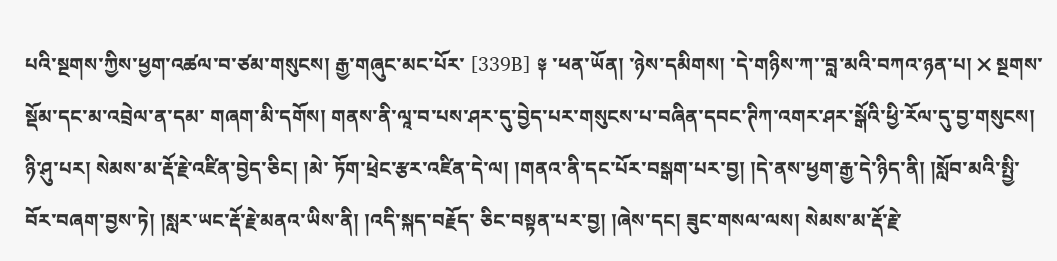པའི་སྔགས་ཀྱིས་ཕྱག་འཚལ་བ་ཙམ་གསུངས། རྒྱ་གཞུང་མང་པོར་ [339B] ༈ ་ཕན་ཡོན། ་ཉེས་དམིགས། ་དེ་གཉིས་ཀ་་བླ་མའི་བཀའ་ཉན་པ། ྾ སྔགས་སྡོམ་དང་མ་འབྲེལ་ན་དམ་ གཞག་མི་དགོས། གནས་ནི་ལཱ་བ་པས་ཤར་དུ་བྱེད་པར་གསུངས་པ་བཞིན་དབང་ཊིཀ་འགར་ཤར་སྒོའི་ཕྱི་རོལ་དུ་བྱ་གསུངས། ཉི་ཤུ་པར། སེམས་མ་རྡོ་རྗེ་འཛིན་བྱེད་ཅིང། །མེ་ ཏོག་ཕྲེང་རྩར་འཛིན་དེ་ལ། །གནའ་ནི་དང་པོར་བསྒག་པར་བྱ། །དེ་ནས་ཕྱག་རྒྱ་དེ་ཉིད་ནི། །སློབ་མའི་སྤྱི་བོར་བཞག་བྱས་ཏེ། །སླར་ཡང་རྡོ་རྗེ་མནའ་ཡིས་ནི། །འདི་སྐད་བརྗོད་ ཅིང་བསྟན་པར་བྱ། །ཞེས་དང། ཟུང་གསལ་ལས། སེམས་མ་རྡོ་རྗེ་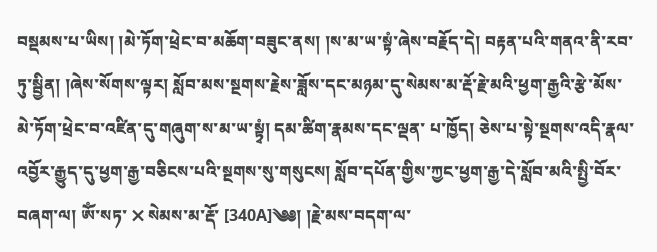བསྡམས་པ་ཡིས། །མེ་ཏོག་ཕྲེང་བ་མཆོག་བཟུང་ནས། །ས་མ་ཡ་སྟཾ་ཞེས་བརྗོད་དེ། བརྟན་པའི་གནའ་ནི་རབ་ ཏུ་སྦྱིན། །ཞེས་སོགས་ལྟར། སློབ་མས་སྔགས་རྗེས་ཟློས་དང་མཉམ་དུ་སེམས་མ་རྡོ་རྗེ་མའི་ཕྱག་རྒྱའི་རྩེ་མོས་མེ་ཏོག་ཕྲེང་བ་འཛིན་དུ་གཞུག་ས་མ་ཡ་སྟྭཾ། དམ་ཚིག་རྣམས་དང་ལྡན་ པ་ཁྱོད། ཅེས་པ་སྟེ་སྔགས་འདི་རྣལ་འབྱོར་རྒྱུད་དུ་ཕྱག་རྒྱ་བཅིངས་པའི་སྔགས་སུ་གསུངས། སློབ་དཔོན་གྱིས་ཀྱང་ཕྱག་རྒྱ་དེ་སློབ་མའི་སྤྱི་བོར་བཞག་ལ། ཨོཾ་སཏ་ ྾ སེམས་མ་རྡོ་ [340A]༄༅། །རྗེ་མས་བདག་ལ་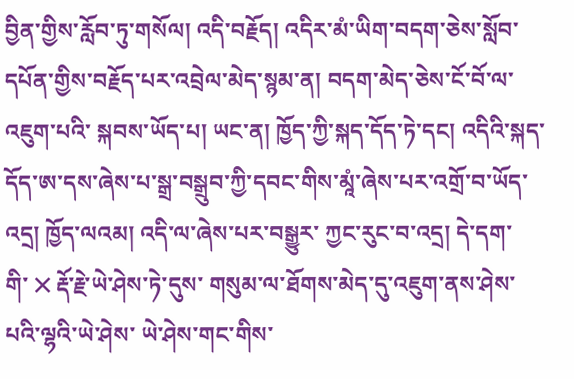བྱིན་གྱིས་རློབ་ཏུ་གསོལ། འདི་བརྗོད། འདིར་མཾ་ཡིག་བདག་ཅེས་སློབ་དཔོན་གྱིས་བརྗོད་པར་འབྲེལ་མེད་སྙམ་ན། བདག་མེད་ཅེས་ངོ་བོ་ལ་འཇུག་པའི་ སྐབས་ཡོད་པ། ཡང་ན། ཁྱོད་ཀྱི་སྐད་དོད་ཏེ་དང། འདིའི་སྐད་དོད་ཨ་དས་ཞེས་པ་སྒྲ་བསྒྲུབ་ཀྱི་དབང་གིས་མཱཾ་ཞེས་པར་འགྲོ་བ་ཡོད་འདྲ། ཁྱོད་ལའམ། འདི་ལ་ཞེས་པར་བསྒྱུར་ ཀྱང་རུང་བ་འདྲ། དེ་དག་གི་ ྾ རྡོ་རྗེ་ཡེ་ཤེས་ཏེ་དུས་ གསུམ་ལ་ཐོགས་མེད་དུ་འཇུག་ནས་ཤེས་པའི་ལྷའི་ཡེ་ཤེས་ ཡེ་ཤེས་གང་གིས་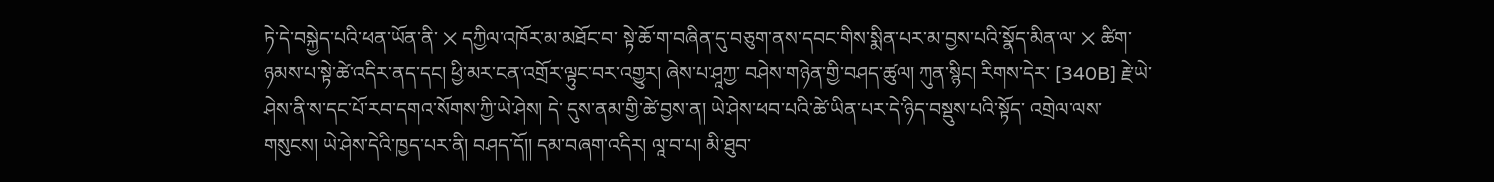ཏེ་དེ་བསྐྱེད་པའི་ཕན་ཡོན་ནི་ ྾ དཀྱིལ་འཁོར་མ་མཐོང་བ་ སྟེ་ཆོ་ག་བཞིན་དུ་བཅུག་ནས་དབང་གིས་སྨིན་པར་མ་བྱས་པའི་སྣོད་མིན་ལ་ ྾ ཚིག་ཉམས་པ་སྟེ་ཚེ་འདིར་ནད་དང། ཕྱི་མར་ངན་འགྲོར་ལྟུང་བར་འགྱུར། ཞེས་པ་ཤཱཀྱ་ བཤེས་གཉེན་གྱི་བཤད་ཚུལ། ཀུན་སྙིང། རིགས་དེར་ [340B] རྗེ་ཡེ་ཤེས་ནི་ས་དང་པོ་རབ་དགའ་སོགས་ཀྱི་ཡེ་ཤེས། དེ་ དུས་ནམ་གྱི་ཚེ་བྱས་ན། ཡེ་ཤེས་ཕབ་པའི་ཚེ་ཡིན་པར་དེ་ཉིད་བསྡུས་པའི་སྟོད་ འགྲེལ་ལས་གསུངས། ཡེ་ཤེས་དེའི་ཁྱད་པར་ནི། བཤད་དོ།། དམ་བཞག་འདིར། ལཱ་བ་པ། མི་ཐུབ་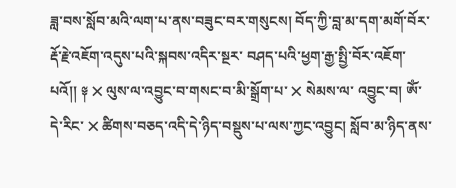ཟླ་བས་སློབ་མའི་ལག་པ་ནས་བཟུང་བར་གསུངས། བོད་ཀྱི་བླ་མ་དག་མགོ་བོར་རྡོ་རྗེ་འཇོག་འདུས་པའི་སྐབས་འདིར་སྔར་ བཤད་པའི་ཕྱག་རྒྱ་སྤྱི་བོར་འཇོག་པའོ།། ༈ ྾ ལུས་ལ་འབྱུང་བ་གསང་བ་མི་སྒྲོག་པ་ ྾ སེམས་ལ་ འབྱུང་བ། ཨོཾ་དེ་རིང་ ྾ ཚིགས་བཅད་འདི་དེ་ཉིད་བསྡུས་པ་ལས་ཀྱང་འབྱུང། སློབ་མ་ཉིད་ནས་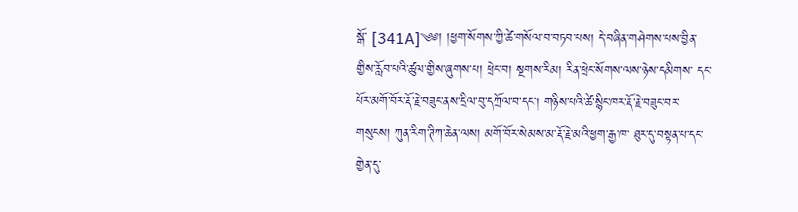སྒོ་ [341A]༄༅། །ཕྱག་སོགས་ཀྱི་ཚེ་གསོལ་བ་བཏབ་པས། དེ་བཞིན་གཤེགས་པས་བྱིན་གྱིས་རློབ་པའི་ཚུལ་གྱིས་ཞུགས་པ། ཕྲེང་བ། སྔགས་རིམ། རིན་ཕྲེང་སོགས་ལས་ཉེས་དམིགས་ དང་པོར་མགོ་བོར་རྡོ་རྗེ་བཟུང་ནས་དྲིལ་བུ་དཀྲོལ་བ་དང། གཉིས་པའི་ཚེ་སྙིང་ཁར་རྡོ་རྗེ་བཟུང་བར་གསུངས། ཀུན་རིག་ཊིཀ་ཆེན་ལས། མགོ་བོར་སེམས་མ་རྡོ་རྗེ་མའི་ཕྱག་རྒྱ་ཁ་ ཐུར་དུ་བསྟན་པ་དང་གྱེན་དུ་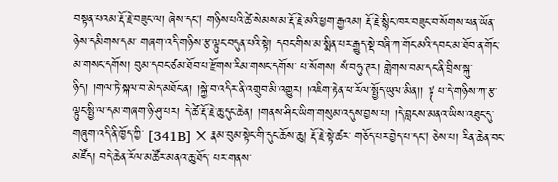བསྟན་པའམ་རྡོ་རྗེ་བཟུང་ལ། ཞེས་དང། གཉིས་པའི་ཚེ་སེམས་མ་རྡོ་རྗེ་མའི་ཕྱག་རྒྱའམ། རྡོ་རྗེ་སྙིང་ཁར་བཟུང་བ་སོགས་ཕན་ཡོན་ཉེས་དམིགས་དམ་ གཞག་འདི་གཉིས་རྩ་ལྟུང་བདུན་པའི་སྟེ། དབང་གིས་མ་སྨིན་པར་རྒྱུད་སྡེ་བཞི་ཀ་གོང་མའི་དབང་མ་ཐོབ་ན་གོང་མ་གསང་དགོས། བུམ་དབང་ཙམ་ཐོབ་པ་རྫོགས་རིམ་གསང་དགོས་ པ་སོགས། སཾ་བཧུ་ཊར། གླེགས་བམ་དང་ནི་བྲིས་སྐུ་ཉིད། །གལ་ཏེ་སྐལ་བ་མེད་མཐོང་ན། །སྐྱེ་བ་འདིར་ནི་འགྲུབ་མི་འགྱུར། །འཇིག་རྟེན་ཕ་རོལ་སྤྱོད་ཡུལ་མིན།། ༈ པ་དེ་གཉིས་ཀ་རྩ་ལྟུང་སྤྱི་ལ་དམ་གཞག་ཉི་ཤུ་པར། དེ་ཚེ་རྡོ་རྗེ་ཆུ་དུང་ཆེན། །གནས་ཤིང་ཡིག་གསུམ་འདུས་བྱས་པ། །དེ་བླངས་མནའ་ཡིས་འཐུང་དུ་གཞུག་འདི་ནི་ཁྱོད་ཀྱི་ [341B] ྾ རྣམ་བུམ་སྟེང་གི་དུང་ཆོས་ཆུ། རྡོ་རྗེ་སྟེ་ཚར་ གཅོད་པར་བྱེད་པ་དང། ཅེས་པ། རིན་ཆེན་བང་མཛོད། བདེ་ཆེན་རོལ་མཚོར་མནའ་ཆུ་ཐོད་ པར་གནས་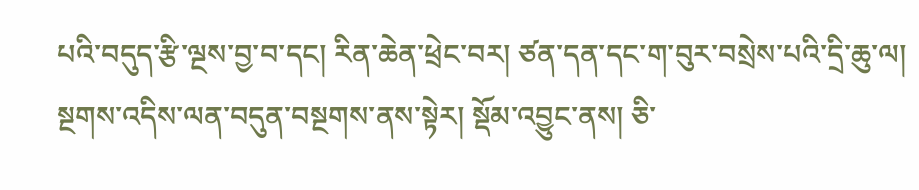པའི་བདུད་རྩི་ལྔས་བྱ་བ་དང། རིན་ཆེན་ཕྲེང་བར། ཙན་དན་དང་ག་བུར་བསྲེས་པའི་དྲི་ཆུ་ལ། སྔགས་འདིས་ལན་བདུན་བསྔགས་ནས་སྟེར། སྡོམ་འབྱུང་ནས། ཅི་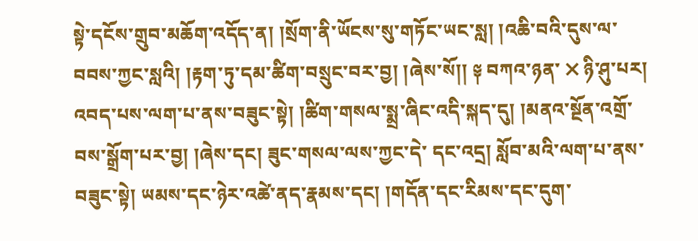སྟེ་དངོས་གྲུབ་མཆོག་འདོད་ན། །སྲོག་ནི་ཡོངས་སུ་གཏོང་ཡང་སླ། །འཆི་བའི་དུས་ལ་བབས་ཀྱང་སླའི། །རྟག་ཏུ་དམ་ཚིག་བསྲུང་བར་བྱ། །ཞེས་སོ།། ༈ བཀའ་ཉན་ ྾ ཉི་ཤུ་པར། འབད་པས་ལག་པ་ནས་བཟུང་སྟེ། །ཚིག་གསལ་སྨྲ་ཞིང་འདི་སྐད་དུ། །མནའ་སྔོན་འགྲོ་བས་སྒྲོག་པར་བྱ། །ཞེས་དང། ཟུང་གསལ་ལས་ཀྱང་དེ་ དང་འདྲ། སློབ་མའི་ལག་པ་ནས་བཟུང་སྟེ། ཡམས་དང་ཉེར་འཚེ་ནད་རྣམས་དང། །གདོན་དང་རིམས་དང་དུག་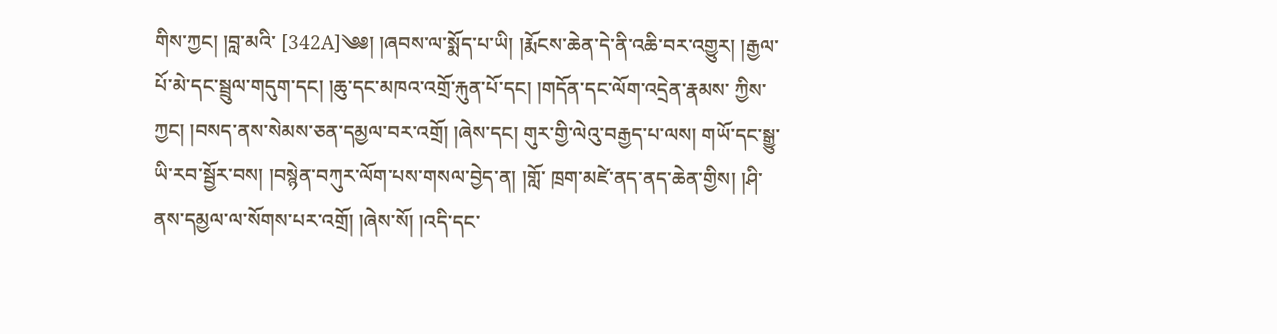གིས་ཀྱང། །བླ་མའི་ [342A]༄༅། །ཞབས་ལ་སྨོད་པ་ཡི། །རྨོངས་ཆེན་དེ་ནི་འཆི་བར་འགྱུར། །རྒྱལ་པོ་མེ་དང་སྦྲུལ་གདུག་དང། །ཆུ་དང་མཁའ་འགྲོ་རྐུན་པོ་དང། །གདོན་དང་ལོག་འདྲེན་རྣམས་ ཀྱིས་ཀྱང། །བསད་ནས་སེམས་ཅན་དམྱལ་བར་འགྲོ། །ཞེས་དང། གུར་གྱི་ལེའུ་བརྒྱད་པ་ལས། གཡོ་དང་སྒྱུ་ཡི་རབ་སྦྱོར་བས། །བསྙེན་བཀུར་ལོག་པས་གསལ་བྱེད་ན། །གློ་ ཁྲག་མཛེ་ནད་ནད་ཆེན་གྱིས། །ཤི་ནས་དམྱལ་ལ་སོགས་པར་འགྲོ། །ཞེས་སོ། །འདི་དང་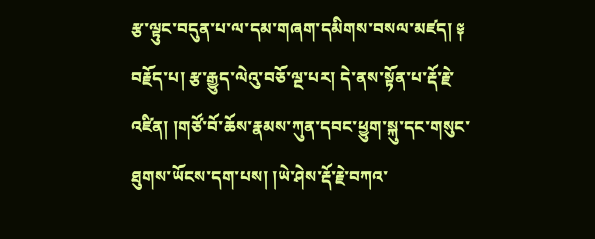རྩ་ལྟུང་བདུན་པ་ལ་དམ་གཞག་དམིགས་བསལ་མཛད། ༈ བརྗོད་པ། རྩ་རྒྱུད་ལེའུ་བཅོ་ལྔ་པར། དེ་ནས་སྟོན་པ་རྡོ་རྗེ་འཛིན། །གཙོ་བོ་ཆོས་རྣམས་ཀུན་དབང་ཕྱུག་སྐུ་དང་གསུང་ཐུགས་ཡོངས་དག་པས། །ཡེ་ཤེས་རྡོ་རྗེ་བཀའ་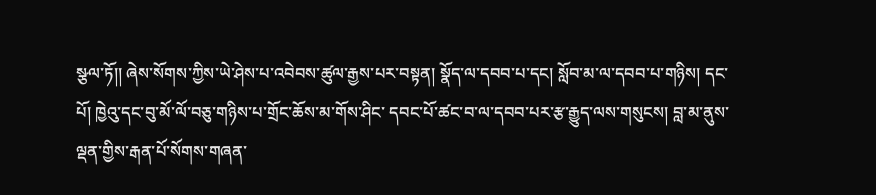སྩལ་ཏོ།། ཞེས་སོགས་ཀྱིས་ཡེ་ཤེས་པ་འབེབས་ཚུལ་རྒྱས་པར་བསྟན། སྣོད་ལ་དབབ་པ་དང། སློབ་མ་ལ་དབབ་པ་གཉིས། དང་པོ། ཁྱེའུ་དང་བུ་མོ་ལོ་བཅུ་གཉིས་པ་གྲོང་ཆོས་མ་གོས་ཤིང་ དབང་པོ་ཚང་བ་ལ་དབབ་པར་རྩ་རྒྱུད་ལས་གསུངས། བླ་མ་ནུས་ལྡན་གྱིས་རྒན་པོ་སོགས་གཞན་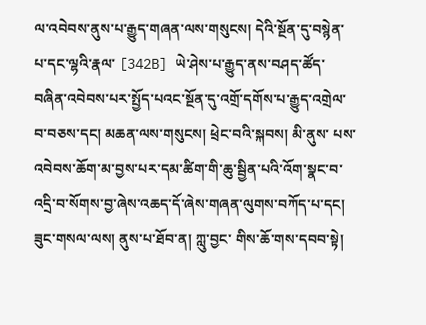ལ་འབེབས་ནུས་པ་རྒྱུད་གཞན་ལས་གསུངས། དེའི་སྔོན་དུ་བསྙེན་པ་དང་ལྷའི་རྣལ་ [342B] ཡེ་ཤེས་པ་རྒྱུད་ནས་བཤད་ཚོད་བཞིན་འབེབས་པར་སྤྱོད་པའང་སྔོན་དུ་འགྲོ་དགོས་པ་རྒྱུད་འགྲེལ་བ་བཅས་དང། མཆན་ལས་གསུངས། ཕྲེང་བའི་སྐབས། མི་ནུས་ པས་འབེབས་ཆོག་མ་བྱས་པར་དམ་ཚིག་གི་ཆུ་སྦྱིན་པའི་འོག་སྣང་བ་འདྲི་བ་སོགས་བྱ་ཞེས་འཆད་དོ་ཞེས་གཞན་ལུགས་བཀོད་པ་དང། ཟུང་གསལ་ལས། ནུས་པ་ཐོབ་ན། ཀླུ་བྱང་ གིས་ཆོ་གས་དབབ་སྟེ།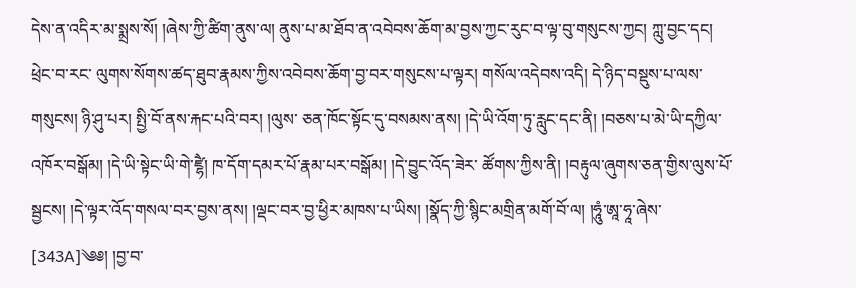དེས་ན་འདིར་མ་སྨྲས་སོ། །ཞེས་ཀྱི་ཚིག་ནུས་ལ། ནུས་པ་མ་ཐོབ་ན་འབེབས་ཆོག་མ་བྱས་ཀྱང་རུང་བ་ལྟ་བུ་གསུངས་ཀྱང། ཀླུ་བྱང་དང། ཕྲེང་བ་རང་ ལུགས་སོགས་ཚད་ཐུབ་རྣམས་ཀྱིས་འབེབས་ཆོག་བྱ་བར་གསུངས་པ་ལྟར། གསོལ་འདེབས་འདི། དེ་ཉིད་བསྡུས་པ་ལས་གསུངས། ཉི་ཤུ་པར། སྤྱི་བོ་ནས་རྐང་པའི་བར། །ལུས་ ཅན་ཁོང་སྟོང་དུ་བསམས་ནས། །དེ་ཡི་འོག་ཏུ་རླུང་དང་ནི། །བཅས་པ་མེ་ཡི་དཀྱིལ་འཁོར་བསྒོམ། །དེ་ཡི་སྟེང་ཡི་གེ་ཛྷཻ། ཁ་དོག་དམར་པོ་རྣམ་པར་བསྒོམ། །དེ་བྱུང་འོད་ཟེར་ ཚོགས་ཀྱིས་ནི། །བརྟུལ་ཞུགས་ཅན་གྱིས་ལུས་པོ་སྦྱངས། །དེ་ལྟར་འོད་གསལ་བར་བྱས་ནས། །ལྡང་བར་བྱ་ཕྱིར་མཁས་པ་ཡིས། །སྣོད་ཀྱི་སྙིང་མགྲིན་མགོ་བོ་ལ། །ཧཱུཾ་ཨཱ་ཧཱ་ཞེས་ [343A]༄༅། །བྱ་བ་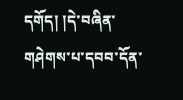དགོད། །དེ་བཞིན་གཤེགས་པ་དབབ་དོན་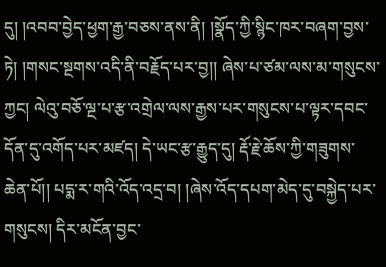དུ། །འབབ་བྱེད་ཕྱག་རྒྱ་བཅས་ནས་ནི། །སྣོད་ཀྱི་སྙིང་ཁར་བཞག་བྱས་ཏེ། །གསང་སྔགས་འདི་ནི་བརྗོད་པར་བྱ།། ཞེས་པ་ཙམ་ལས་མ་གསུངས་ཀྱང། ལེའུ་བཅོ་ལྔ་པ་རྩ་འགྲེལ་ལས་རྒྱས་པར་གསུངས་པ་ལྟར་དབང་དོན་དུ་འགོད་པར་མཛད། དེ་ཡང་རྩ་རྒྱུད་དུ། རྡོ་རྗེ་ཆོས་ཀྱི་གཟུགས་ཆེན་པོ།། པདྨ་ར་གའི་འོད་འདྲ་བ། །ཞེས་འོད་དཔག་མེད་དུ་བསྐྱེད་པར་གསུངས། དིར་མངོན་བྱང་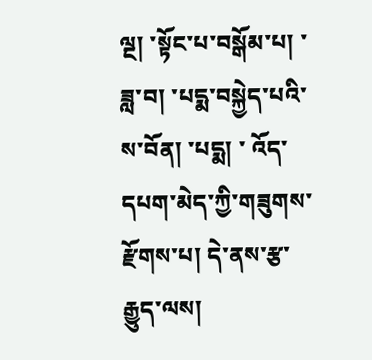ལྔ། ་སྟོང་པ་བསྒོམ་པ། ་ཟླ་བ། ་པདྨ་བསྐྱེད་པའི་ས་བོན། ་པདྨ། ་ འོད་དཔག་མེད་ཀྱི་གཟུགས་རྫོགས་པ། དེ་ནས་རྩ་རྒྱུད་ལས།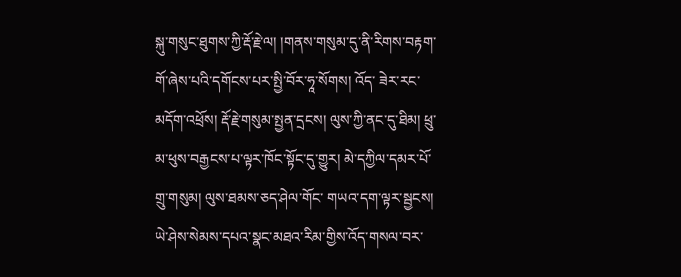སྐུ་གསུང་ཐུགས་ཀྱི་རྡོ་རྗེ་ལ། །གནས་གསུམ་དུ་ནི་རིགས་བརྟག་གོ་ཞེས་པའི་དགོངས་པར་སྤྱི་བོར་ཧཱ་སོགས། འོད་ ཟེར་རང་མདོག་འཕྲོས། རྡོ་རྗེ་གསུམ་སྤྱན་དྲངས། ལུས་ཀྱི་ནང་དུ་ཐིམ། ཕྲུ་མ་ཕུས་བརྒྱངས་པ་ལྟར་ཁོང་སྟོང་དུ་གྱུར། མེ་དཀྱིལ་དམར་པོ་གྲུ་གསུམ། ལུས་ཐམས་ཅད་ཤེལ་གོང་ གཡའ་དག་ལྟར་སྦྱངས། ཡེ་ཤེས་སེམས་དཔའ་སྣང་མཐའ་རིམ་གྱིས་འོད་གསལ་བར་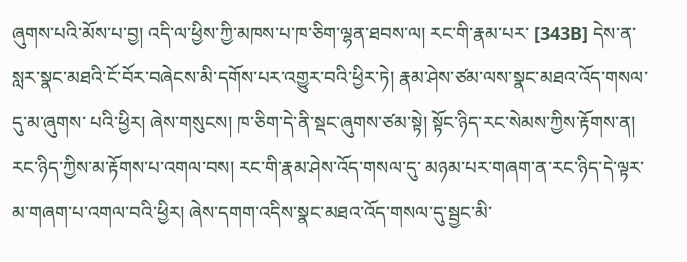ཞུགས་པའི་མོས་པ་བྱ། འདི་ལ་ཕྱིས་ཀྱི་མཁས་པ་ཁ་ཅིག་ལྷན་ཐབས་ལ། རང་གི་རྣམ་པར་ [343B] དེས་ན་སླར་སྣང་མཐའི་ངོ་བོར་བཞེངས་མི་དགོས་པར་འགྱུར་བའི་ཕྱིར་ཏེ། རྣམ་ཤེས་ཙམ་ལས་སྣང་མཐའ་འོད་གསལ་དུ་མ་ཞུགས་ པའི་ཕྱིར། ཞེས་གསུངས། ཁ་ཅིག་དེ་ནི་སྡང་ཞུགས་ཙམ་སྟེ། སྟོང་ཉིད་རང་སེམས་ཀྱིས་རྟོགས་ན། རང་ཉིད་ཀྱིས་མ་རྟོགས་པ་འགལ་བས། རང་གི་རྣམ་ཤེས་འོད་གསལ་དུ་ མཉམ་པར་གཞག་ན་རང་ཉིད་དེ་ལྟར་མ་གཞག་པ་འགལ་བའི་ཕྱིར། ཞེས་དགག་འདིས་སྣང་མཐའ་འོད་གསལ་དུ་སྦྱང་མི་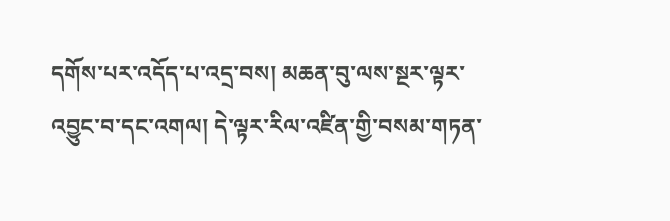དགོས་པར་འདོད་པ་འདྲ་བས། མཆན་བུ་ལས་སྔར་ལྟར་ འབྱུང་བ་དང་འགལ། དེ་ལྟར་རིལ་འཛིན་གྱི་བསམ་གཏན་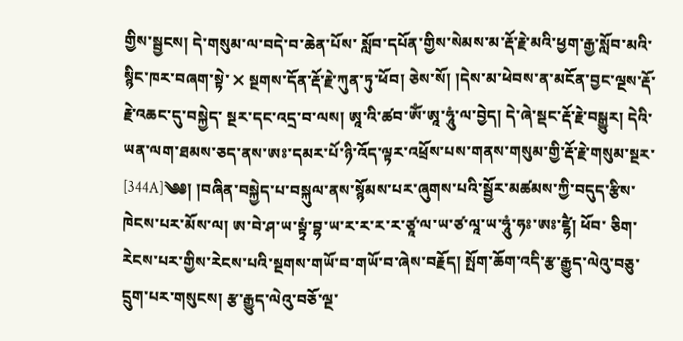གྱིས་སྦྱངས། དེ་གསུམ་ལ་བདེ་བ་ཆེན་པོས་ སློབ་དཔོན་གྱིས་སེམས་མ་རྡོ་རྗེ་མའི་ཕྱག་རྒྱ་སློབ་མའི་སྙིང་ཁར་བཞག་སྟེ་ ྾ སྔགས་དོན་རྡོ་རྗེ་ཀུན་ཏུ་ཕོབ། ཅེས་སོ། །དེས་མ་ཕེབས་ན་མངོན་བྱང་ལྔས་རྡོ་རྗེ་འཆང་དུ་བསྐྱེད་ སྔར་དང་འདྲ་བ་ལས། ཨཱ་འི་ཚབ་ཨོཾ་ཨཱ་ཧཱུཾ་ལ་བྱེད། དེ་ཞེ་སྡང་རྡོ་རྗེ་བསྒྱུར། དེའི་ཡན་ལག་ཐམས་ཅད་ནས་ཨཿ་དམར་པོ་ཉི་འོད་ལྟར་འཕྲོས་པས་གནས་གསུམ་གྱི་རྡོ་རྗེ་གསུམ་སྔར་ [344A]༄༅། །བཞིན་བསྐྱེད་པ་བསྐུལ་ནས་སྙོམས་པར་ཞུགས་པའི་སྦྱོར་མཚམས་ཀྱི་བདུད་རྩིས་ཁེངས་པར་མོས་ལ། ཨ་བེ་ཤ་ཡ་སྟྭཾ་བྷ་ཡ་ར་ར་ར་ར་ཙཱ་ལ་ཡ་ཙ་ལཱ་ཡ་ཧཱུཾ་ཧཿ་ཨཿ་ཛྷཻ། ཕོབ་ ཅིག་རེངས་པར་གྱིས་རེངས་པའི་སྔགས་གཡོ་བ་གཡོ་བ་ཞེས་བརྗོད། སྤོག་ཆོག་འདི་རྩ་རྒྱུད་ལེའུ་བཅུ་དྲུག་པར་གསུངས། རྩ་རྒྱུད་ལེའུ་བཅོ་ལྔ་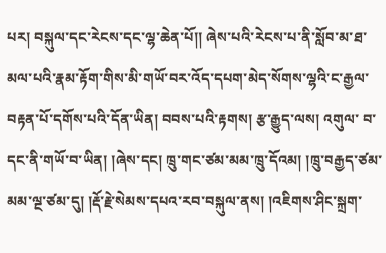པར། བསྐུལ་དང་རེངས་དང་ལྷ་ཆེན་པོ།། ཞེས་པའི་རེངས་པ་ནི་སློབ་མ་ཐ་མལ་པའི་རྣམ་རྟོག་གིས་མི་གཡོ་བར་འོད་དཔག་མེད་སོགས་ལྷའི་ང་རྒྱལ་བརྟན་པོ་དགོས་པའི་དོན་ཡིན། བབས་པའི་རྟགས། རྩ་རྒྱུད་ལས། འགུལ་ བ་དང་ནི་གཡོ་བ་ཡིན། །ཞེས་དང། ཁྲུ་གང་ཙམ་མམ་ཁྲུ་དོའམ། །ཁྲུ་བརྒྱད་ཙམ་མམ་ལྔ་ཙམ་དུ། །རྡོ་རྗེ་སེམས་དཔའ་རབ་བསྐུལ་ནས། །འཇིགས་ཤིང་སྐྲག་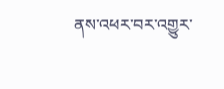ནས་འཕར་བར་འགྱུར་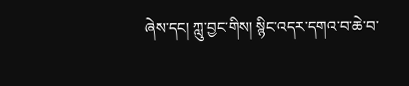ཞེས་དང། ཀླུ་བྱང་གིས། སྙིང་འདར་དགའ་བ་ཆེ་བ་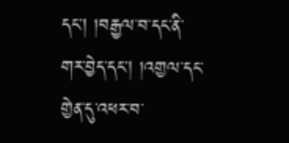དང། །བརྒྱལ་བ་དང་ནི་གར་བྱེད་དང། །འགྱལ་དང་གྱེན་དུ་འཕར་བ་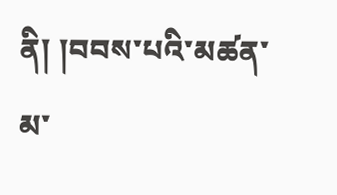ནི། །བབས་པའི་མཚན་མ་